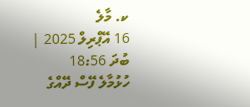ކ. މާލެ
16 އޭޕްރިލް 2025 | ބުދަ 18:56
ހުޅުމާލެ ފޭސް ދޭއްގެ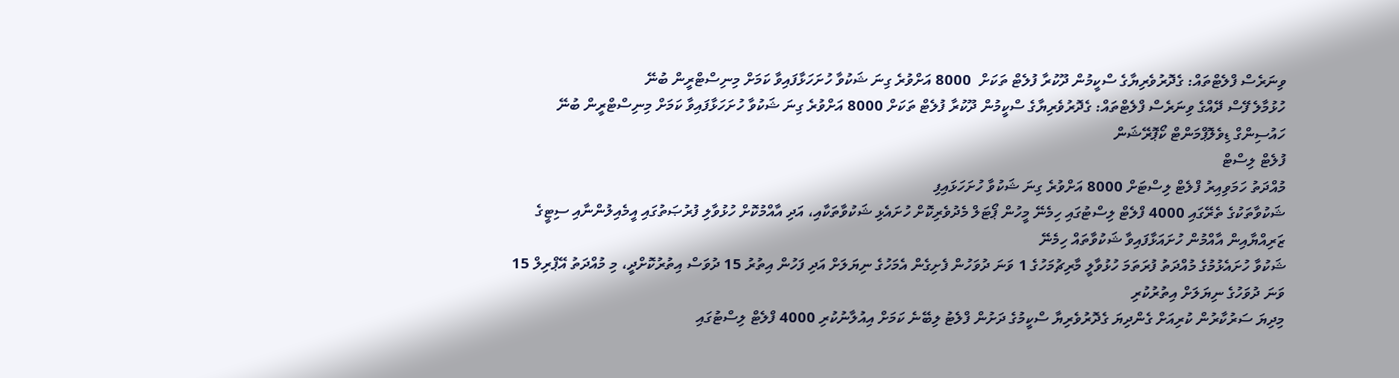ވިނަރެސް ފްލެޓްތައް: ގެދޮރުވެރިޔާގެ ސްކީމުން ދޫކުރާ ފުލެޓް ތަކަށް  8000 އަށްވުރެ ގިނަ ޝަކުވާ ހުށަހަޅާފައިވާ ކަމަށް މިނިސްޓްރީން ބުނޭ
ހުޅުމާލެ ފޭސް ދޭއްގެ ވިނަރެސް ފްލެޓްތައް: ގެދޮރުވެރިޔާގެ ސްކީމުން ދޫކުރާ ފުލެޓް ތަކަށް 8000 އަށްވުރެ ގިނަ ޝަކުވާ ހުށަހަޅާފައިވާ ކަމަށް މިނިސްޓްރީން ބުނޭ
ހައުސިންގް ޑިވެލޮޕްމަންޓް ކޯޕޮރޭޝަން
ފުލެޓް ލިސްޓް
މުއްދަތު ހަމަވިއިރު ފްލެޓް ލިސްޓަށް 8000 އަށްވުރެ ގިނަ ޝަކުވާ ހުށަހަޅައިފި
ޝަކުވާތަކުގެ ތެރޭގައި 4000 ފްލެޓް ލިސްޓުގައި ހިމެނޭ މީހުން ޕޯޓަލް މެދުވެރިކޮށް ހުށައެޅި ޝަކުވާތަކާއި، އަދި އާއްމުކޮށް ހުޅުވާލި ފުރުޞަތުގައި އީމެއިލުންނާއި ސިޓީގެ ޒަރިއްޔާއިން އާއްމުން ހުށައަޅާފައިވާ ޝަކުވާތައް ހިމެނޭ
ޝަކުވާ ހުށައެޅުމުގެ މުއްދަތު ފުރަތަމަ ހުޅުވާލީ މާރިޗުމަހުގެ 1 ވަނަ ދުވަހުން ފެށިގެން އެމަހުގެ ނިޔަލަށް އަދި ފަހުން އިތުރު 15 ދުވަސް އިތުރުކޮށްދީ، މި މުއްދަތު އޭޕްރިލް 15 ވަނަ ދުވަހުގެ ނިޔަލަށް އިތުރުކުރި
މިދިޔަ ސަރުކާރުން ކުރިއަށް ގެންދިޔަ ގެދޮރުވެރިޔާ ސްކީމުގެ ދަށުން ފްލެޓު ލިބޭނެ ކަމަށް އިއުލާނުކުރި 4000 ފްލެޓް ލިސްޓުގައި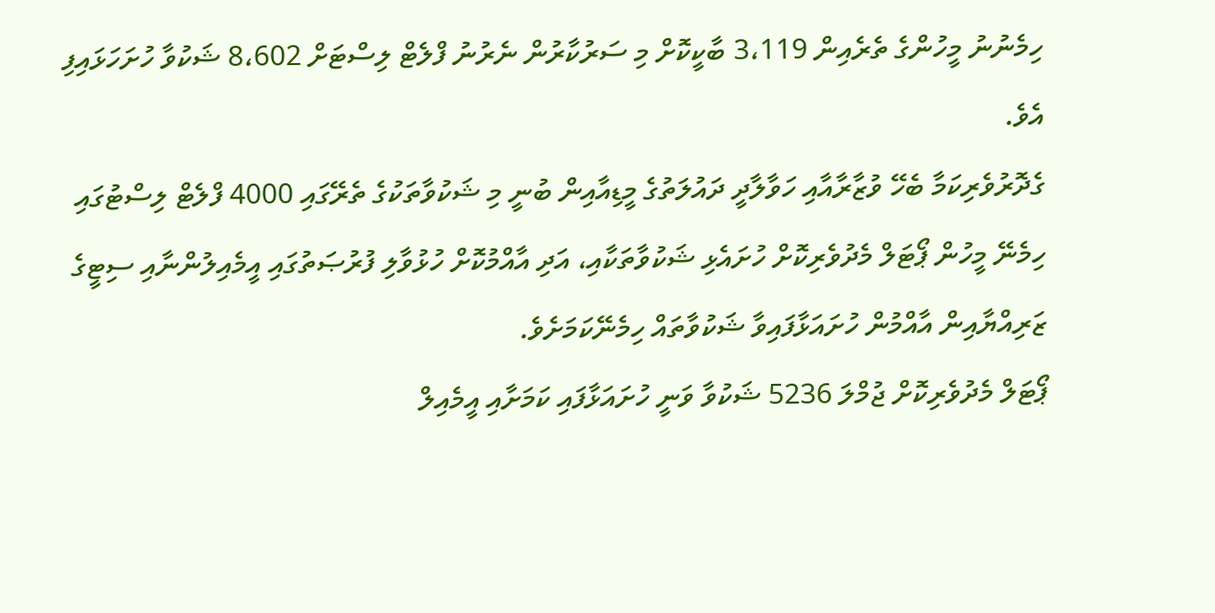ހިމެނުނު މީހުންގެ ތެރެއިން 3،119 ބާކީކޮށް މި ސަރުކާރުން ނެރުނު ފްލެޓް ލިސްޓަށް 8،602 ޝަކުވާ ހުށަހަޅައިފި އެވެ.
ގެދޮރުވެރިކަމާ ބެހޭ ވުޒާރާއާއި ހަވާލާދީ ދައުލަތުގެ މީޑިއާއިން ބުނީ މި ޝަކުވާތަކުގެ ތެރޭގައި 4000 ފްލެޓް ލިސްޓުގައި ހިމެނޭ މީހުން ޕޯޓަލް މެދުވެރިކޮށް ހުށައެޅި ޝަކުވާތަކާއި، އަދި އާއްމުކޮށް ހުޅުވާލި ފުރުޞަތުގައި އީމެއިލުންނާއި ސިޓީގެ ޒަރިއްޔާއިން އާއްމުން ހުށައަޅާފައިވާ ޝަކުވާތައް ހިމެނޭކަމަށެވެ.
ޕޯޓަލް މެދުވެރިކޮށް ޖުމްލަ 5236 ޝަކުވާ ވަނީ ހުށައަޅާފައި ކަމަށާއި އީމެއިލް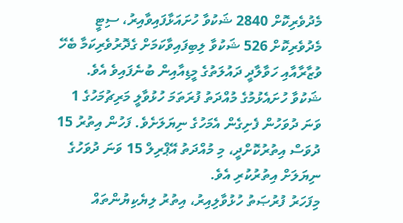މެދުވެރިކޮށް 2840 ޝަކުވާ ހުށައަޅާފައިވާއިރު، ސިޓީ މެދުވެރިކޮށް 526 ޝަކުވާ ލިބިފައިވާކަމަށް ގެދޮރުވެރިކަމާ ބެހޭ ވުޒާރާއާއި ހަވާލާދީ ދައުލަތުގެ މީޑިއާއިން ބުނެފައިވެ އެވެ.
ޝަކުވާ ހުށައެޅުމުގެ މުއްދަތު ފުރަތަމަ ހުޅުވާލީ މަރިޗުމަހުގެ 1 ވަނަ ދުވަހުން ފެށިގެން އެމަހުގެ ނިޔަލަށެވެ. ފަހުން އިތުރު 15 ދުވަސް އިތުރުކޮށްދީ، މި މުއްދަތު އޭޕްރިލް 15 ވަނަ ދުވަހުގެ ނިޔަލަށް އިތުރުކުރި އެވެ.
މިފަހަރު ފުރުޞަތު ހުޅުވާލިއިރު، އިތުރު ލިޔެކިޔުންތައް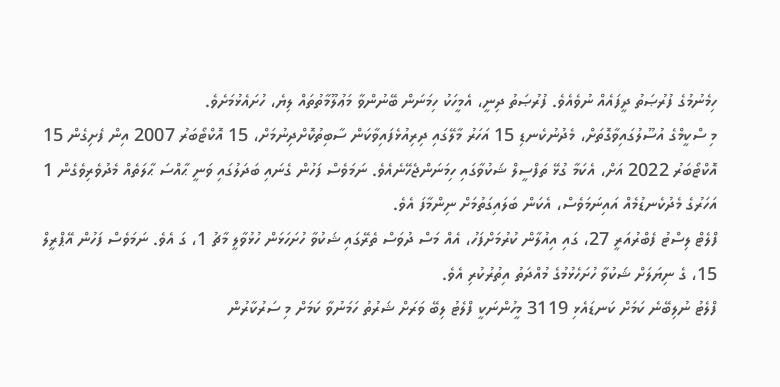ހިމެނުމުގެ ފުރުޞަތު ދީފައެއް ނުވެއެވެ. ފުރުޞަތު ދިނީ، އެމީހަކު ހިމަނަން ބޭނުންވާ މަޢުލޫމާތުތައް ލިޔެ، ހުށައެޅުމަށެވެ.
މި ސްކީމްގެ އުސޫލުގައިވާގޮތަށް، މެދުނުކެނޑި 15 އަހަރު މާލޭގައި ދިރިއުޅެފައިވާކަން ސާބިތުކޮށްދިނުމަށް، 15 އޮކްޓޯބަރު 2007 އިން ފެށިގެން 15 އޮކްޓޯބަރު 2022 އަށް، އެކަމާ ގުޅޭ ތަފްސީލް ޝަކުވާގައި ހިމަނަންޖެހޭނެއެވެ. ނަމަވެސް ފަހުން ގެނައި ބަދަލުގައި ވަނީ ޙާއްސަ ޙާލަތެއް މެދުވެރިވެގެން 1 އަހަރުގެ މެދުކެނޑުމެއް އައިނަމަވެސް، އެކަން ބަލައިގަތުމަށް ނިންމާފަ އެވެ.
ފްލެޓް ލިސްޓު ފެބްރުއަރީ 27، ގައި އިއުލާން ކުރުމަށްފަހު، އެއް މަސް ދުވަސް ތެރޭގައި ޝަކުވާ ހުށަހަޅަން ހުޅުވާލީ މާޗު 1، ގަ އެވެ. ނަމަވެސް ފަހުން އޭޕްރީލް 15، ގެ ނިޔަލަށް ޝަކުވާ ހުށަހެޅުމުގެ މުއްދަތު އިތުރުކުރި އެވެ.
ފްލެޓު ނުލިބޭނެ ކަމަށް ކަނޑައެޅި 3119 މީހުންނަކީ ފްލެޓު ލިބޭ ވަރަށް ޝަރުތު ހަމަނުވާ ކަމަށް މި ސަރުކާރުން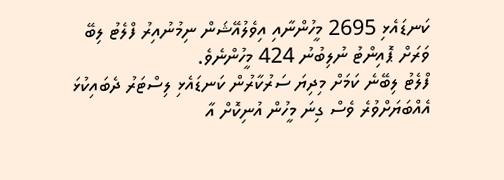ކަނޑައެޅި 2695 މީހުންނާއި އިވެލުއޭޝަން ނިމުނުއިރު ފްލެޓު ލިބޭ ވަރަށް ޕޮއިންޓު ނުލިބުނު 424 މީހުންނެވެ.
ފްލެޓު ލިބޭނެ ކަމަށް މިދިޔަ ސަރުކާރުން ކަނޑައެޅި ލިސްޓަރު ދެބައިކުޅަ އެއްބަޔަށްވުރެ ވެސް ގިނަ މީހުން އުނިކޮށް އާ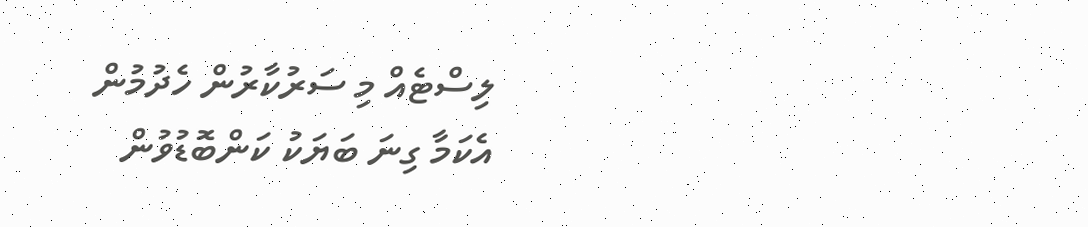ލިސްޓެއް މި ސަރުކާރުން ހެދުމުން އެކަމާ ގިނަ ބަޔަކު ކަންބޮޑުވުން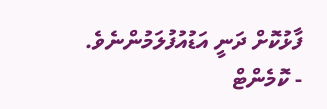ފާޅުކޮށް ދަނީ އަޑުއުފުލަމުންނެވެ.
- ކޮމެންޓް